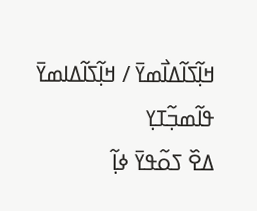ߞߊ߲߬ߖߊ߬ߡߊ߯ߘߌ߫ / ߞߊ߲߬ߖߊ߬ߡߊߘߌ߫
ߟߊ߬ߘߏ߲߬ߠߌ߲
ߡߐ߰ ߖߋ߬ߟߌ߫ ߦߊ߲߬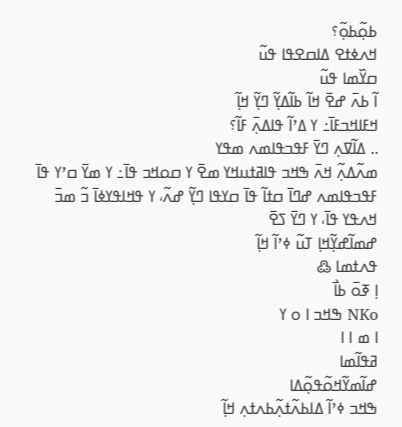ߕߋ߲߬ߕߋ߲߬؟
ߞߍߦߙߐ ߡߊߛߐߟߊ ߟߎ߬
ߛߌ߰ߘߊ ߟߎ߬
ߊ߬ ߕߍ߫ ߝߐ߫ ߞߊ߬ ߕߊ߬ߡߌ߲߬ ߣߌ߲߬ ߞߊ߲߬
ߞߓߊߞߏߓߊ߫߸ ߌ ߡߴߊ߬ ߟߊߡߍ߲߫ ߓߊ߬؟
.. ߡߊ߬ߜߍ߲ ߣߌ߫ ߓߟߏߟߊߘߍ ߘߟߌ
ߘߍ߬ߡߍ߲߬ ߞߍ߫ ߒߞߏ ߟߊߥߙߎߞߌ ߘߐ߫ ߌ ߛߋߞߏ ߟߊ߫߸ ߌ ߘߌ߫ ߛߴߌ ߟߊ߫ ߓߟߏߟߊߘߍ ߝߣߊ߫ ߛߙߊ߬ ߟߊ߫ ߛߌߟߊ ߣߌ߲߬ ߝߍ߬، ߌ ߟߞߊߟߌߦߊ߫ ߏ߬ ߘߏ߫ ߞߍߟߌ ߟߊ߫، ߌ ߣߌ߫ ߖߐ߫
ߝߘߊ߬ߝߌ߲߬ߞߊ߲ ߠߎ߬ ߦߴߊ߬ ߞߊ߲߬
ߟߍߙߘߊ ߷
ߊ߲ ߧߋ߫ ߕߊ߯
NKo ߒߞߏ ߊ ߋ ߌ
ߊ ߘ ߊ ߊ
ߥߟߊ߬ߘߊ
ߝߊ߬ߘߌ߬ߞߋ߬ߟߋ߲߬ߡߊ
ߒߞߏ ߦߴߊ߬ ߡߊߕߍ߬ߙߍ߲߬ߕߍߙߍ߲ ߞߊ߲߬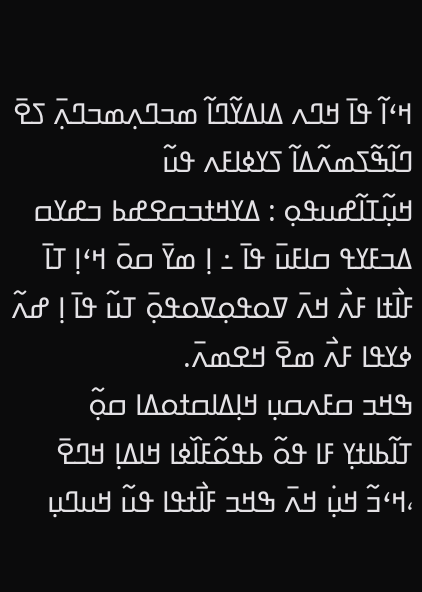ߞߵߊ߬ ߟߊ߫ ߞߣߍ ߡߊߡߌ߬ߣߊ߬ ߘߏߣߍ߲ߘߏߣߍ߲߫ ߖߐ߫
ߣߊ߬ߒ߬ߖߘߍ߬ߡߊ߬ ߖߌߦߊߓߍ ߟߎ߬
ߞߎ߲߬ߠߊ߬ߝߎߟߋ߲ : ߡߌߞߙߏߛߐߝߕ ߏߝߌߛ ߡߏߓߌߟ ߛߊߓߎ߫ ߟߊ߫ ߸ ߊ߲ ߘߌ߫ ߛߋ߫ ߞߵߊ߲ ߠߊ߫ ߓߊ߯ߙߊ ߓߍ߯ ߞߍ߫ ߜߋߟߋ߲ߜߋߟߋ߲߫ ߠߎ߬ ߟߊ߫ ߊ߲ ߝߍ߬ ߦߌߟߊ ߓߍ߯ ߘߐ߫ ߞߐߘߍ߫.
ߒߞߏ ߛߓߍߛߎ߲ ߞߊ߲ߡߊߛߙߋߡߊ ߛߋ߲߬ ߠߊ߬ߕߊߙߌ߲ ߓߊ ߟߋ߬ ߕߟߋ߬ߓߊ߰ߦߊ ߞߊߡߊ߲ ߞߣߐ߫ ،ߞߵߏ߬ ߞߎ߲߭ ߞߍ߫ ߒߞߏ ߓߊ߯ߙߟߊ ߟߎ߬ ߞߎߣߎ߲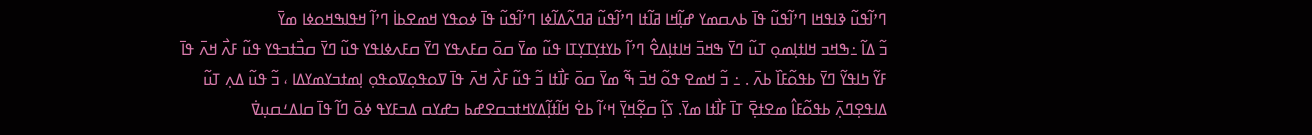ߣߴߊ߬ߟߎ߬ ߢߊߟߞߊ ߣߴߊ߬ߟߎ߬ ߟߊ߫ ߕߍߛߘߌ ߝߊ߲߬ߞߊ ߥߊ߬ߙߊ ߣߴߊ߬ߟߎ߬ ߥߣߍ߬ߡߊ߬ߦߊ ߣߴߊ߬ߟߎ߬ ߟߊ߫ ߦߋߟߌ ߞߘߐߕߊ߭ ߣߴߊ߬ ߞߟߊߒߞߋߦߊ ߘߌ߫
ߏ߬ ߡߊ߬ ߸ߒߞߏ ߞߊߙߊ߲ߘߋ߲ ߠߎ߬ ߣߌ߫ ߒߞߏ߫ ߞߊߙߊ߲ߡߐ߮ ߣߴߊ߬ ߕߌߙߌ߲ߠߌ߲ߠߊ ߟߎ߬ ߘߌ߫ ߛߋ߫ ߛߓߍߟߌ ߣߌ߫ ߛߓߍߦߊߟߌ ߟߎ߬ ߣߌ߫ ߛߏ߯ߙߏߟߌ ߟߎ߬ ߓߍ߯ ߞߍ߫ ߟߊ߫ ߓߌ߬ ߤߊߟߌ߬ ߣߌ߫ ߕߟߋ߬ߓߊ߰ ߕߍ߫ . ߸ ߏ߬ ߞߘߐ ߟߋ߬ ߞߏ߫ ߒ߬ ߘߌ߫ ߛߋ߫ ߓߊ߯ߙߊ ߏ߬ ߟߎ߬ ߓߍ߯ ߞߍ߫ ߟߊ߫ ߜߋߟߋ߲ߜߋߟߋ߲ ߊ߲ߘߙߏߌߘߌߡߊ ، ߏ߬ ߟߎ߬ ߡߍ߲ ߠߎ߬ ߡߊߟߐ߲ߣߍ߲߫ ߕߟߋ߬ߓߊ߮ ߘߐߙߐ߲߫ ߠߊ߫ ߓߊ߯ߙߊ ߘߌ߫. ߖߊ߲߬ ߛߐ߲߬ߞߌ߲߫ ߞߵߊ߬ ߕߐ߭ ߞߊ߬ߙߊ߲߬ߡߌߞߙߏߛߐߝߕ ߏߝߌߛ ߡߏߓߌߟ ߦߋ߫ ߣߊ߬ ߟߊ߫ ߛߊߡߑߛߎ߲ߜ߭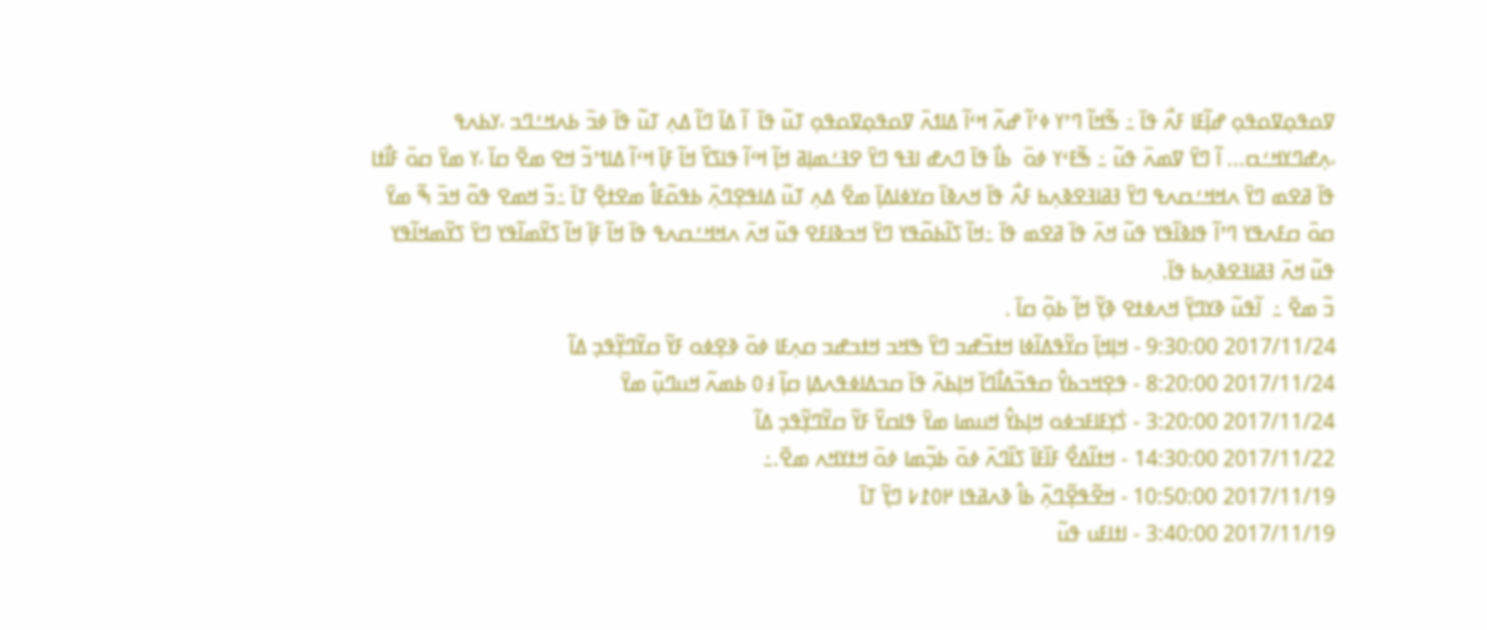ߜߋߟߋ߲ߜߋߟߋ߲ ߝߊ߲߬ߓߊ ߓߍ߯ ߟߊ߫ ߸ ߒ߬ߞߊ߬ ߣߴߌ ߦߴߊ߬ ߝߍ߬ ߞߵߊ߬ ߡߊߗߍ߫ ߜߋߟߋ߲ߜߋߟߋ߲ ߠߎ߬ ߟߊ߫  ߊ߬ ߡߊ߫ ߣߊ߬ ߡߍ߲ ߠߎ߬ ߟߊ߫ ߦߏ߫ ߕߍߞߑߣߏ ،ߌߕߍߟ ،ߍ߲ߝߣߌߞߑߛ... ߊ߬ ߣߌ߫ ߜߘߍ߫ ߟߎ߬ ߸ ߒ߬ߓߵߌ ߦߋ߫  ߕߊ߯ ߟߊ߫ ߣߍߝ ߊߔߟ ߣߌ߫ ߐߔߑߘߊ߲ߥ ߞߊ߲߬ ߞߵߊ߬ ߟߊߖߌ߰ ߞߊ߬ ߓߊ߲߫ ߞߵߊ߬ ߡߊߗߴߏ߬ ߞߐ ߘߐ߫ ߛߊ߫ ،ߌ ߘߌ߫ ߛߋ߫ ߓߊ߯ߙߊ ߟߊ߫ ߥߐߘ ߣߌ߫ ߍߞߞߑߛߍߟ ߣߌ߫ ߔߥߊߔߐߢߍ߲ߕ ߓߍ߯ ߟߊ߫ ߞߍߢߊ߫ ߛߌߦߊߡߊ߲߫ ߘߐ߫ ߡߍ߲ ߠߎ߬ ߡߊߟߐ߲ߣߍ߲߫ ߕߟߋ߬ߓߊ߮ ߘߐߙߐ߲߫ ߠߊ߫ ߸ߏ߬ ߞߘߐ ߟߋ߬ ߞߏ߫ ߒ߬ ߘߌ߫ ߛߋ߫ ߛߓߍߟߌ ߣߴߊ߬ ߟߊߢߊ߬ߟߌ ߟߎ߬ ߞߍ߫ ߟߊ߫ ߥߐߘ ߟߊ߫ ߸ߞߊ߬ ߖߊ߬ߕߋ߬ߟߌ ߣߌ߫ ߞߏߢߊߓߐ ߟߎ߬ ߞߍ߫ ߍߞߞߑߛߍߟ ߟߊ߫ ߞߊ߬ ߓߊ߲߫ ߞߊ߬ ߖߌ߬ߘߊ߬ߟߌ ߣߌ߫ ߖߌ߬ߘߞߊ߬ߟߌ ߟߎ߬ ߞߍ߫ ߔߥߊߔߐߢߍ߲ߕ ߟߊ߫.
ߏ߬ ߘߐ߫ ߸  ߊ߬ߟߎ߬ ߢߌߣߌ߲߫ ߞߍߦߙߐ ߢߌ߲߬ ߞߊ߲߬ ߕߋ߲߬ ߛߊ߫ .
2017/11/24 9:30:00 - ߞߊ߲ߞߊ߲߫ ߛߌ߬ߟߡߊ߬ߦߊ ߞߙߏ߬ߝߏ ߣߌ߫ ߒߞߏ ߞߙߏߝߏ ߛߍ߲ߓߊ ߦߋ߫ ߢߐ߲ߦߋ ߓߌ߬ ߛߌ߬ߣߌ߲߬ߟߏ߲ ߡߊ߬
2017/11/24 8:20:00 - ߟߐ߲ߞߏߕߌ߮ ߛߟߏ߬ߡߊ߯ߣߊ߫ ߞߊ߲ߕߍ߫ ߟߊ߫ ߛߏߡߊߦߟߍߡߊ߲ ߛߊ߲߬ ߃߀ ߕߘߍ߬ ߞߎߣߎ߲߬ ߘߌ߫
2017/11/24 3:20:00 - ߖ߭ߌ߲ߓߊߓߏߦߋ ߞߊ߲ߕߌ߮ ߞߎߘߊ ߘߌ߫ ߟߊߛߌ߰ ߓߌ߬ ߛߌ߬ߣߌ߲߬ߟߏ߲ ߡߊ߬
2017/11/22 14:30:00 - ߞߙߊ߬ߡߐ߯ ߓߊ߰ߓߊ߫ ߖߊ߰ߣߍ߫ ߦߋ߫ ߕߏ߲߬ߘߊ ߦߋ߫ ߞߙߌߞߍ ߘߐ߫.߸
2017/11/19 10:50:00 - ߞߐ߬ߟߐ߲߬ߣߍ߲߬ ߕߊ߮ ߢߍߥߟߊ ߂߀߁߇ ߣߌ߲߬ ߠߊ߫
2017/11/19 3:40:00 - ߊߙߊߓߎ ߟߎ߬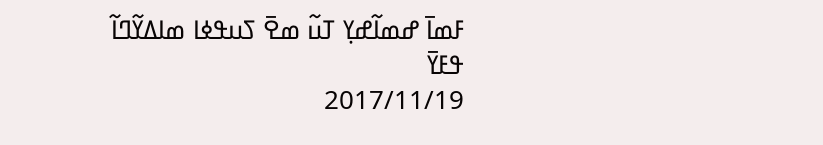ߓߘߊ߫ ߝߘߊ߬ߝߌ߲ ߠߎ߬ ߘߐ߫ ߖߎߟߦߊ ߘߊߡߌ߬ߣߊ߬ ߟߓߌ߫
2017/11/19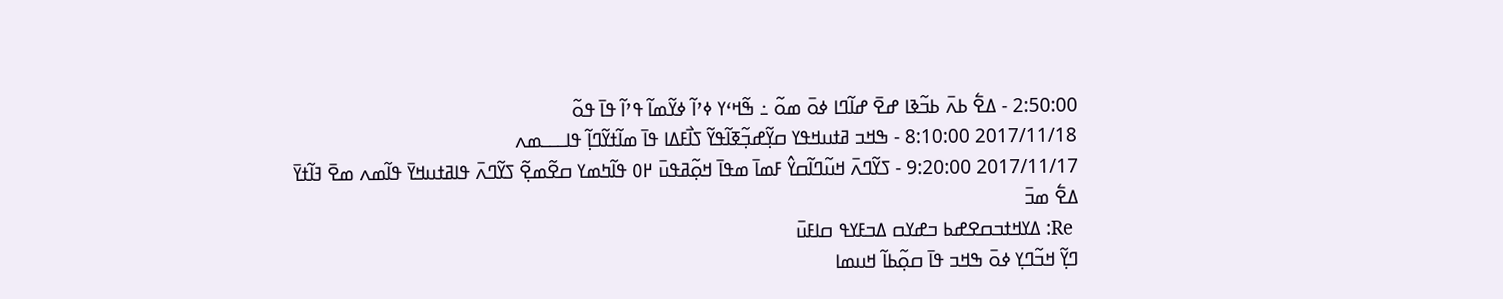2:50:00 - ߡߐ߱ ߕߍ߫ ߕߏ߬ߢߊ ߝߐ߫ ߝߊ߬ߣߊ ߦߋ߫ ߘߋ߬ ߸ ߒ߬ߞߵߌ ߦߴߊ߬ ߦߌ߬ߘߊ߬ ߟߴߊ߬ ߟߊ߫ ߟߋ߬
2017/11/18 8:10:00 - ߒߞߏ ߥߙߎߞߟߌ ߛߌ߲߬ߝߏ߲߬ߧߊ߬ߟߌ߬ ߖߊ߯ߓߡߊ ߟߊ߫ ߘߊ߬ߙߌ߬ߣߊ߲߬ ߟߊߺߺߺߘߍ
2017/11/17 9:20:00 - ߖߌ߬ߣߍ߫ ߞߎ߬ߣߊ߬ߛߌ߮ ߓߘߊ߫ ߘߟߊ߫ ߞߋ߲߬ߥߟߎ߫ ߂߀ ߟߊ߬ߤߘߌ ߛߐ߬ߘߐ߲߬ ߖߌ߬ߣߍ߫ ߟߊߥߙߎߞߌ߫ ߟߊ߬ߘߍ ߘߐ߫ ߔߊ߬ߙߌ߫
ߡߐ߱ ߘߏ߫
 Re: ߡߌߞߙߏߛߐߝߕ ߏߝߌߛ ߡߏߓߌߟ ߛߊߓߎ߫
ߣߌ߲߬ ߞߏ߬ߣߌ߲ ߦߋ߫ ߒߞߏ ߟߊ߫ ߛߋ߲߬ߕߊ߬ ߞߎߘߊ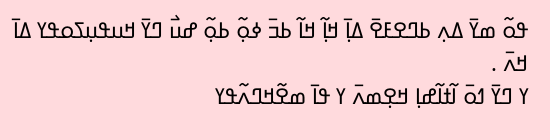ߟߋ߬ ߘߌ߫ ߡߍ߲ ߕߣߐߓߐ߫ ߡߊ߲߫ ߞߊ߲߬ ߞߊ߬ ߕߏ߫ ߦߋ߲߬ ߕߋ߲߬ ߝߎ߯ ߣߌ߫ ߞߎߟߎ߲ߖߋߟߌ ߡߊ߫ ߞߍ߫ .
ߌ ߣߌ߫ ߗߋ߫ ߊ߬ߙߊ߬ߝߊ߲ ߞߐ߲ߘߍ߫ ߌ ߟߊ߫ ߘߐ߬ߞߣߍ߬ߟߌ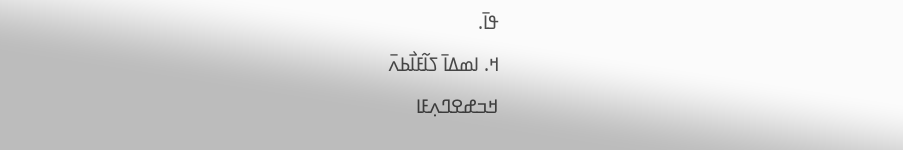ߟߊ߫.
ߞ. ߊߘߡߊ߫ ߖߊ߬ߓߊ߯ߕߍ߫
ߞߏߝߐߣߍ߲ߓߊ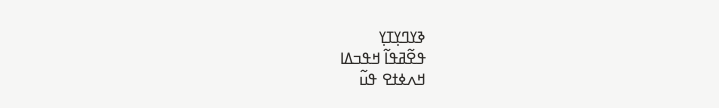ߢߌߣߌ߲ߠߌ߲
ߟߐ߬ߥߟߊ߬ ߞߟߏߡߊ
ߞߍߦߙߐ ߟߎ߬